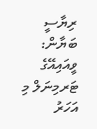ރިޔާސީ ބަޔާން: ވީއައިއޭގެ ޓަރމިނަލް މި އަހަރު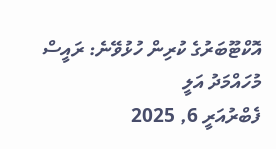އޮކްޓޫބަރުގެ ކުރިން ހުޅުވޭނެ: ރައީސް
މުހައްމަދު އަލީ
ފެބްރުއަރީ 6, 2025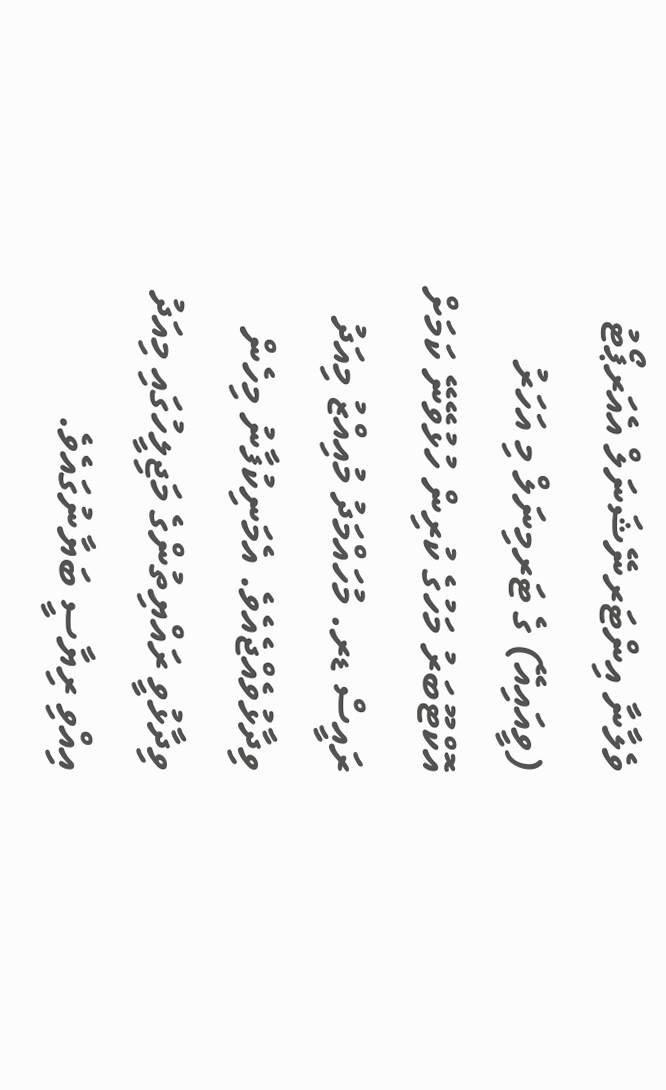ވެލާނާ އިންޓަރނޭޝަނަލް އެއަރޕޯޓު (ވީއައިއޭ) ގެ ޓަރމިނަލް މި އަހަރު އޮކްޓޫބަރު މަހުގެ ކުރިން ހުޅުވޭނޭ ކަމަށް ރައީސް ޑރ. މުހައްމަދު މުއިއްޒު މިއަދު ވިދާޅުވެއްޖެއެވެ. އެމަނިކުފާނު މިހެން ވިދާޅުވީ ރައްޔިތުންގެ މަޖިލީހުގައި މިއަދު އިއްވި ރިޔާސީ ބަޔާނުގައެވެ.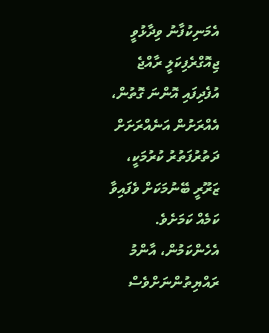އެމަނިކުފާނު ވިދާޅުވީ ޖިއޮގްރެފިކަލީ ރާއްޖެ އުފެދިފައި އޮންނަ ގޮތުން، އެއްރަށުން އަނެއްރަށަށް ދަތުރުފަތުރު ކުރުމަކީ، ޒަރޫރީ ބޭނުމަކަށް ވެފައިވާ ކަމެއް ކަމަށެވެ. އެހެންކަމުން، އާންމު ރައްޔިތުންނަށްވެސް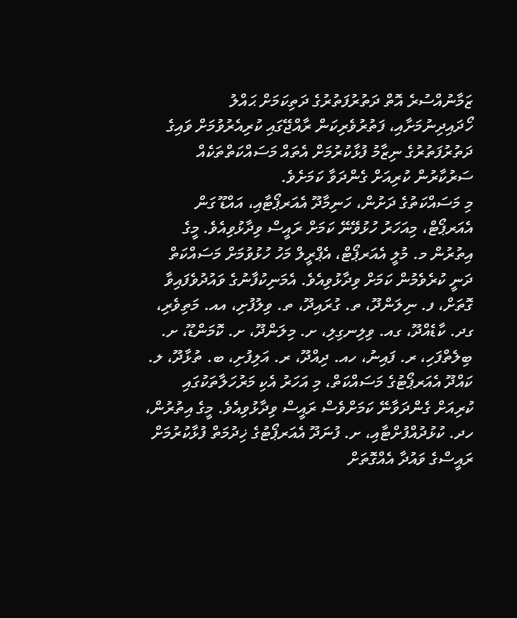ޒަމާނުއްސުރެ އޮތް ދަތުރުފަތުރުގެ ދަތިކަމަށް ޙައްލު ހޯދައިދިނުމަށާއި، ފަތުރުވެރިކަން ރާއްޖޭގައި ކުރިއެރުވުމަށް ވައިގެ ދަތުރުފަތުރުގެ ނިޒާމު ފުޅާކުރުމަށް އެތައް މަސައްކަތްތަކެއް ސަރުކާރުން ކުރިއަށް ގެންދަވާ ކަމަށެވެ.
މި މަސައްކަތުގެ ދަށުން، ހަނިމާދޫ އެއަރޕޯޓާއި، އައްޑޫ ގަން އެއަރޕޯޓް، މިއަހަރު ހުޅުވޭނޭ ކަމަށް ރައީސް ވިދާޅުވިއެވެ. މީގެ އިތުރުން މ. މުލީ އެއަރޕޯޓް، އެޕްރީލް މަހު ހުޅުވުމަށް މަސައްކަތް ދަނީ ކުރެވެމުން ކަމަށް ވިދާޅުވިއެވެ. އެމަނިކުފާނުގެ ވައުދުވެފައިވާ ގޮތަށް، ފ. ނިލަންދޫ، ތ. ގުރައިދޫ، ތ. ވިލުފުށި، އއ. މަތިވެރި، ގދ. ކާޑެއްދޫ، ގއ. ވިލިނގިލި، ށ. މިލަންދޫ، ށ. ކޮމަންޑޫ، ށ. ބިލެތްފަހި، ރ. ފައިނު، ހއ. ދިއްދޫ، ރ. އަލިފުށި، ބ. ތުޅާދޫ، ލ. ކައްދޫ އެއަރޕޯޓުގެ މަސައްކަތް، މި އަހަރު އެކި މަރުހަލާތަކުގައި ކުރިއަށް ގެންދަވާނޭ ކަމަށްވެސް ރައީސް ވިދާޅުވިއެވެ. މީގެ އިތުރުން، ހދ. ކުޅުދުއްފުށްޓާއި، ށ. ފުނަދޫ އެއަރޕޯޓުގެ ޚިދުމަތް ފުޅާކުރުމަށް ރައީސްގެ ވައުދާ އެއްގޮތަށް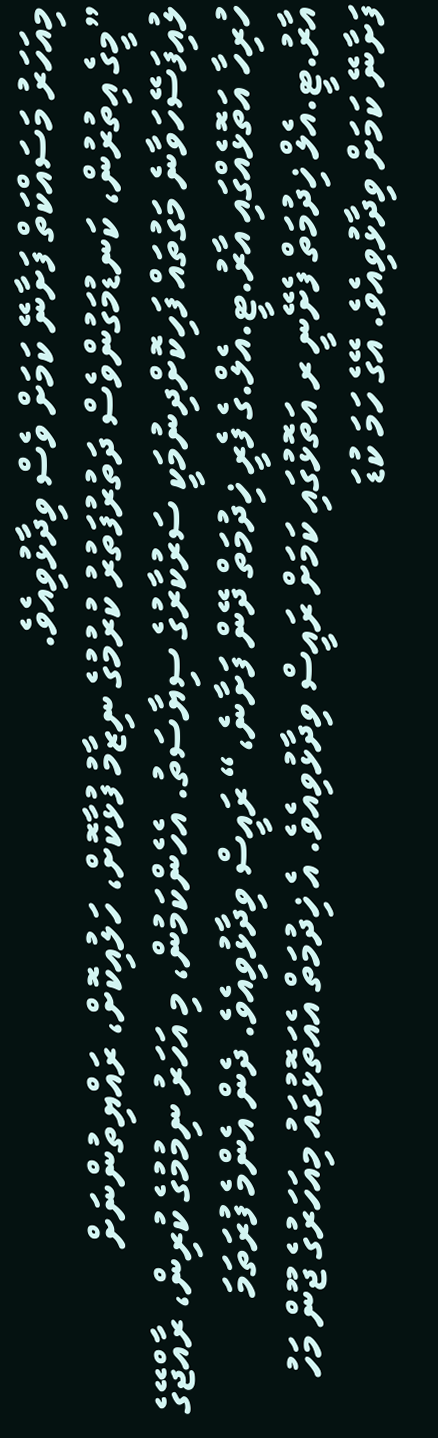މިއަހަރު މަސައްކަތް ފަށާނޭ ކަމަށް ވެސް ވިދާޅުވިއެވެ.
”މީގެ އިތުރުން، ކަނޑުމަގުންވެސް ދަތުރުފަތުރު ކުރުމުގެ ނިޒާމު ފުޅާކޮށް، ހަލުއިކޮށް، ރައްޔިތުންނަށް ލުއިފަސޭހަވާނެ މަގުތައް ފަހިކޮށްދިނުމަކީ ސަރުކާރުގެ ސިޔާސަތު. އެހެންކަމުން، މި އަހަރު ނިމުމުގެ ކުރިން، ރާއްޖޭގެ ހުރިހާ އަތޮޅެއްގައި އާރު.ޓީ.އެލް.ގެ ފެރީ ޚިދުމަތް ދޭން ފަށާނެ،“ ރައީސް ވިދާޅުވިއެވެ. ދެން އެންމެ ފުރަތަމަ އާރު.ޓީ.އެލް ޚިދުމަތް ފެށޭނީ ރ އަތޮޅުގައި ކަމަށް ރައީސް ވިދާޅުވިއެވެ. އެ ޚިދުމަތް އެއަތޮޅުގައު މިއަހަރުގެ ޖޫން މަހު ފަށާނޭ ކަމަށް ވިދާޅުވިއެވެ. އޭގެ ހަމަ ކުޑަ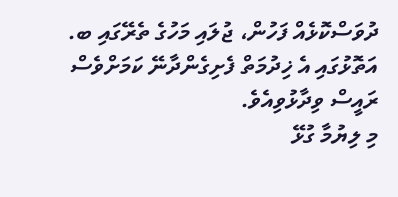ދުވަސްކޮޅެއް ފަހުން، ޖުލައި މަހުގެ ތެރޭގައި ބ. އަތޮޅުގައި އެ ޚިދުމަތް ފެށިގެންދާނޭ ކަމަށްވެސް ރައީސް ވިދާޅުވިއެވެ.
މި ލިޔުމާ ގުޅޭ